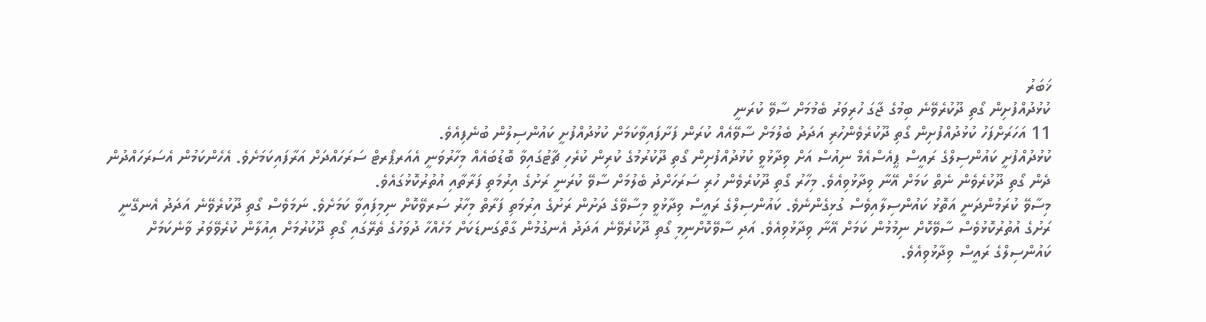ޚަބަރު
ކުޅުދުއްފުށިން ގޯތި ދޫކުރެވޭނެ ބިމުގެ ޖާގަ ހުރިވަރު ބެމުމަށް ސާވޭ ކުރަނީ
11 އަހަރަށްފަހު ކުޅުދުއްފުށިން ގޯތި ދޫކުރެވެންހުރި އަދަދު ބެލުމަށް ސާވޭއެއް ކުރަން ފަށާފައިވާކަމަށް ކުޅުދުއްފުށީ ކައުންސިލުން ބުނެފިއެވެ.
ކުޅުދުއްފުށީ ކައުންސިލްގެ ރައީސް ޕީއެސްއެމް ނިއުސް އަށް ވިދާޅުވީ ކުޅުދުއްފުށިން ގޯތި ދޫކުރުމުގެ ކުރިން ކުރެހި ޗާޓުގައިވާ ބޮޑުބައެއް މިހާރުވަނީ އެއަރޕޯރޓް ސަރަހައްދަށް އަރާފައިކަމަށެވެ. އެހެންކަމުން އެސަރަހައްދުން ދެން ގޯތި ދޫކުރެވެން ނެތް ކަމަށް އޭނާ ވިދާޅުވިއެވެ. މިހާރު ގޯތި ދޫކުރެވެން ހުރި ސަރަހަށްދު ބެލުމަށް ސާވޭ ކުރަނީ ރަށުގެ އިރުމަތި ފަރާތާއި އުތުރުކޮޅުގައެވެ.
މިސާވޭ ކުރަމުންދަނީ އަތޮޅު ކައުންސިލާއިވެސް ގުޅިގެންނެވެ. ކައުންސިލްގެ ރައީސް ވިދާޅުވީ މިސާވޭގެ ދަށުން ރަށުގެ އިރުމަތި ފަރާތް މިހާރު ސަރވޭކޮށް ނިމިފައިވާ ކަމަށެވެ. ނަމަވެސް ގޯތި ދޫކުރެވޭނެ އަދަދު އެނގޭނީ ރަށުގެ އުތުރުކޮޅުވެސް ސާވޭކޮށް ނިމުމުން ކަމަށް އޭނާ ވިދާޅުވިއެވެ. އަދި ސާވޭކޮށްނިމި ގޯތި ދޫކުރެވޭނެ އަދަދު އެނގުމުން ގާތްގަނޑަކަށް މަހެއްހާ ދުވަހުގެ ތެރޭގައި ގޯތި ދޫކުރުމަށް އިއުލާން ކުރެވޭވަރު ވާނެކަމަށް ކައުންސިލްގެ ރައީސް ވިދާޅުވިއެވެ.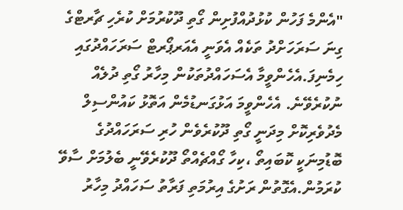"އެންމެ ފަހުން ކުޅުދުއްފުށިން ގޯތި ދޫކުރުމަށް ކުރެހި ޗާރޓްގެ ގިނަ ސަރަހަށްދު ތަކެއް އެވަނީ އެއަރޕޯރޓް ސަރަހައްދުގައި ހިމެނިފަ.އެހެންވީމާ އެސަހައްދުތަކުން މިހާރު ގޯތި ދުލެއް ނުކުރެވޭނެ. އެހެންވީމަ އަޅުގަނޑުމެން އަތޮޅު ކައުންސިލް މެދުވެރިކޮށް މިދަނީ ގޯތި ދޫކުރެވެން ހުރި ސަރަހައްދުގެ ބޮޑުމިނަކީ ކޮބައިތޯ ،ކިހާ ގޯއްޗެއްތޯ ދޫކުރެވޭނީ ބެލުމަށް ސާވޭ ކުރަމުން.އެގޮތުން ރަށުގެ އިރުމަތި ފަރާތު ސަހައްދު މިހާރު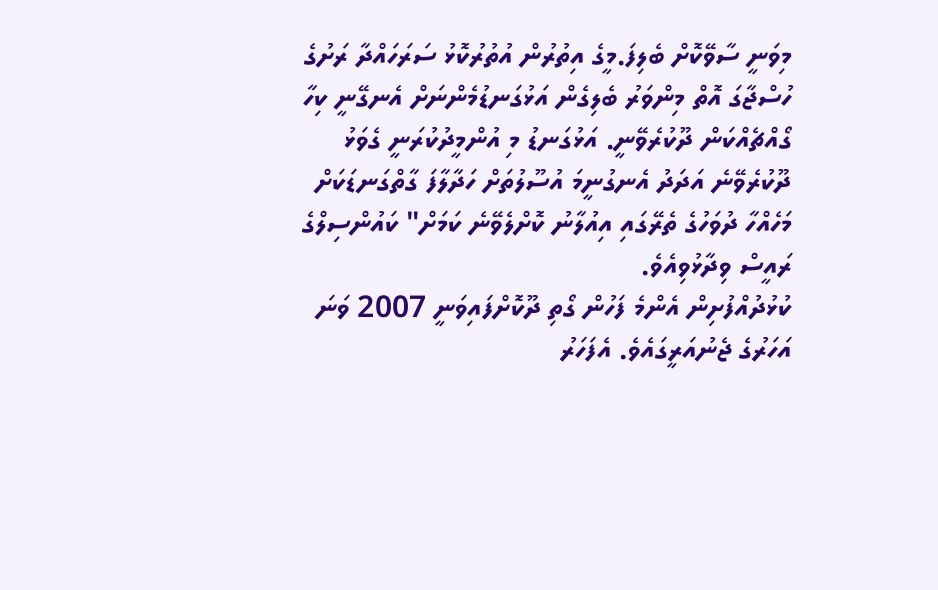މިވަނީ ސާވޭކޮށް ބެލިފަ.މީގެ އިތުރުން އުތުރުކޮޅު ސަރަހައްދާ ރަށުގެ ހުސްޖާގަ އޮތް މިންވަރު ބެލިގެން އަޅުގަނޑުމެންނަށް އެނގޭނީ ކިހާ ގޯއްޗެއްކަން ދޫކުރެވޭނީ. އަޅުގަނޑު މި އުންމީދުކުރަނީ ގެވަޅު ދޫކުރެވޭނެ އަދަދު އެނގުނީމަ އުސޫލުތަށް ހަދާލާފަ ގާތްގަނޑަކަށް މަހެއްހާ ދުވަހުގެ ތެރޭގައި އިއުލާނު ކޮށްލެވޭނެ ކަމަށް" ކައުންސިލްގެ ރައީސް ވިދާޅުވިއެވެ.
ކުޅުދުއްފުށިން އެންމެ ފަހުން ގޯތި ދޫކޮށްފައިވަނީ 2007 ވަނަ އަހަރުގެ ޖެނުއަރީގައެވެ. އެފަހަރު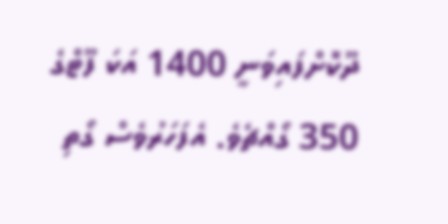ދޫކޮށްފައިވަނީ 1400 އަކަ ފޫޓްގެ 350 ގޯއްޗެވެ. އެފަހަރުވެސް ގޯތި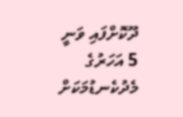ދޫކޮށްފައި ވަނީ 5 އަހަރުގެ މެދުކެނޑުމަކަށް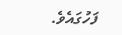ފަހުގައެވެ.